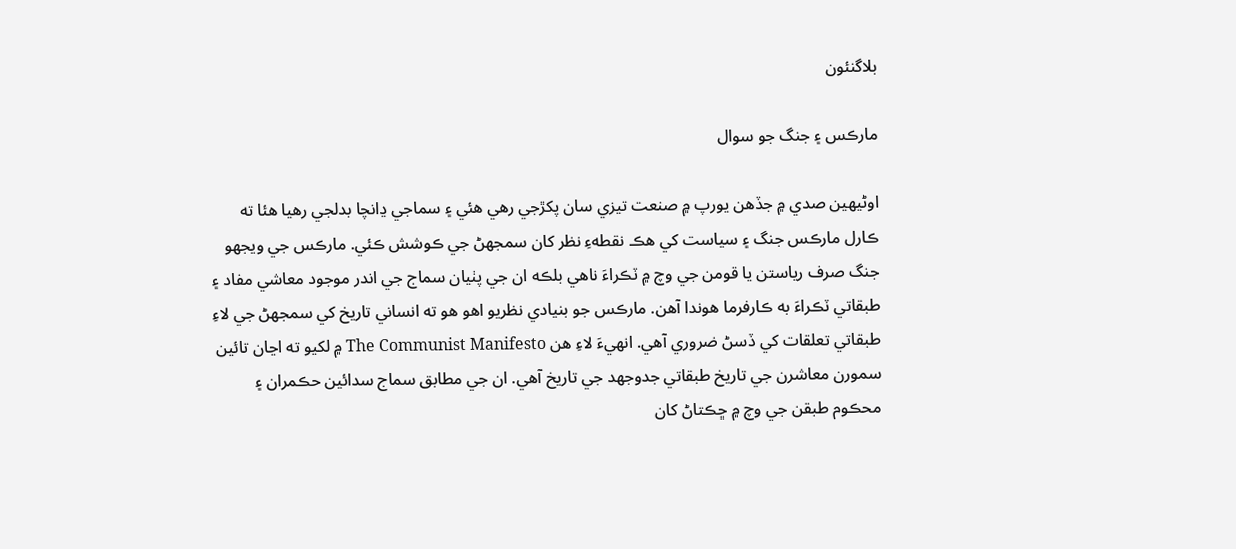بلاگنئون

مارڪس ۽ جنگ جو سوال

اوڻيهين صدي ۾ جڏهن يورپ ۾ صنعت تيزي سان پکڙجي رهي هئي ۽ سماجي ڍانچا بدلجي رهيا هئا ته ڪارل مارڪس جنگ ۽ سياست کي هڪ نقطهءِ نظر کان سمجهڻ جي ڪوشش ڪئي. مارڪس جي ويجهو جنگ صرف رياستن يا قومن جي وچ ۾ ٽڪراءَ ناهي بلڪه ان جي پٺيان سماج جي اندر موجود معاشي مفاد ۽ طبقاتي ٽڪراءَ به ڪارفرما هوندا آهن. مارڪس جو بنيادي نظريو اهو هو ته انساني تاريخ کي سمجهڻ جي لاءِ طبقاتي تعلقات کي ڏسڻ ضروري آهي. انهيءَ لاءِ هن The Communist Manifesto ۾ لکيو ته اڃان تائين سمورن معاشرن جي تاريخ طبقاتي جدوجهد جي تاريخ آهي. ان جي مطابق سماج سدائين حڪمران ۽ محڪوم طبقن جي وچ ۾ ڇڪتاڻ کان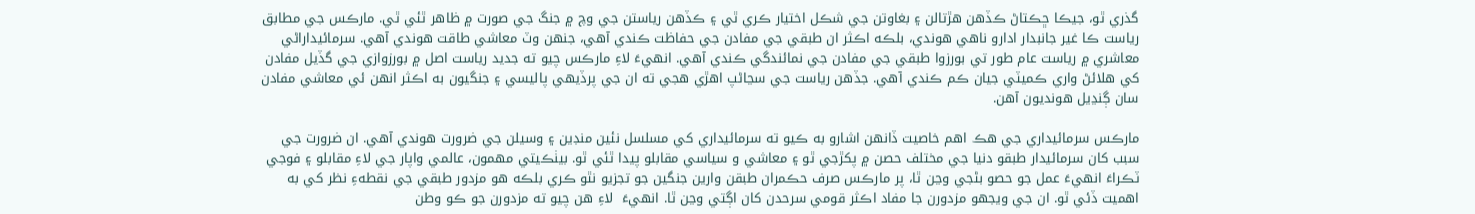گذري ٿو، جيڪا ڇڪتاڻ ڪڏهن هڙتالن ۽ بغاوتن جي شڪل اختيار ڪري ٿي ۽ ڪڏهن رياستن جي وچ ۾ جنگ جي صورت ۾ ظاهر ٿئي ٿي. مارڪس جي مطابق رياست ڪا غير جانبدار ادارو ناهي هوندي، بلڪه اڪثر ان طبقي جي مفادن جي حفاظت ڪندي آهي، جنهن وٽ معاشي طاقت هوندي آهي. سرمائيداراڻي معاشري ۾ رياست عام طور تي بورزوا طبقي جي مفادن جي نمائندگي ڪندي آهي. انهيءَ لاءِ مارڪس چيو ته جديد رياست اصل ۾ بورزوازي جي گڏيل مفادن کي هلائڻ واري ڪميٽي جيان ڪم ڪندي آهي. جڏهن رياست جي سڃاڻپ اهڙي هجي ته ان جي پرڏيهي پاليسي ۽ جنگيون به اڪثر انهن ئي معاشي مفادن سان ڳنڍيل هونديون آهن.

مارڪس سرمائيداري جي هڪ اهم خاصيت ڏانهن اشارو به ڪيو ته سرمائيداري کي مسلسل نئين منڊين ۽ وسيلن جي ضرورت هوندي آهي. ان ضرورت جي سبب کان سرمائيدار طبقو دنيا جي مختلف حصن ۾ پکڙجي ٿو ۽ معاشي و سياسي مقابلو پيدا ٿئي ٿو. بيٺڪيتي مهمون، عالمي واپار جي لاءِ مقابلو ۽ فوجي ٽڪراءَ انهيءَ عمل جو حصو بڻجي وڃن ٿا، پر مارڪس صرف حڪمران طبقن وارين جنگين جو تجزيو نٿو ڪري بلڪه هو مزدور طبقي جي نقطهءِ نظر کي به اهميت ڏئي ٿو. ان جي ويجهو مزدورن جا مفاد اڪثر قومي سرحدن کان اڳتي وڃن ٿا. انهيءَ  لاءِ هن چيو ته مزدورن جو ڪو وطن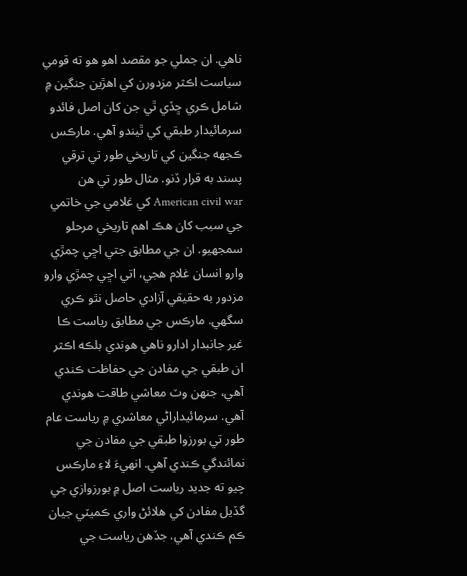ناهي. ان جملي جو مقصد اهو هو ته قومي سياست اڪثر مزدورن کي اهڙين جنگين ۾ شامل ڪري ڇڏي ٿي جن کان اصل فائدو سرمائيدار طبقي کي ٿيندو آهي. مارڪس ڪجھه جنگين کي تاريخي طور تي ترقي پسند به قرار ڏنو. مثال طور تي هن American civil war کي غلامي جي خاتمي جي سبب کان هڪ اهم تاريخي مرحلو سمجهيو. ان جي مطابق جتي اڇي چمڙي وارو انسان غلام هجي، اتي اڇي چمڙي وارو مزدور به حقيقي آزادي حاصل نٿو ڪري سگهي. مارڪس جي مطابق رياست ڪا غير جانبدار ادارو ناهي هوندي بلڪه اڪثر ان طبقي جي مفادن جي حفاظت ڪندي آهي، جنهن وٽ معاشي طاقت هوندي آهي. سرمائيداراڻي معاشري ۾ رياست عام طور تي بورزوا طبقي جي مفادن جي نمائندگي ڪندي آهي. انهيءَ لاءِ مارڪس چيو ته جديد رياست اصل ۾ بورزوازي جي گڏيل مفادن کي هلائڻ واري ڪميٽي جيان ڪم ڪندي آهي. جڏهن رياست جي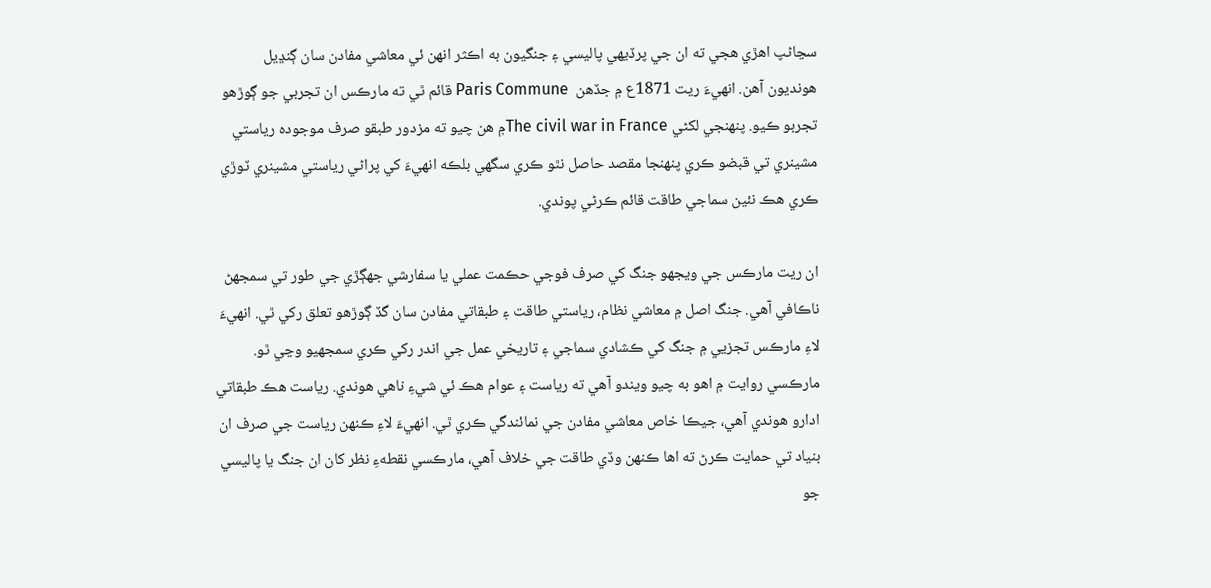سڃاڻپ اهڙي هجي ته ان جي پرڏيهي پاليسي ۽ جنگيون به اڪثر انهن ئي معاشي مفادن سان ڳنڍيل هونديون آهن. انهيءَ ريت 1871ع ۾ جڏهن  Paris Commune قائم ٿي ته مارڪس ان تجربي جو ڳوڙهو تجربو ڪيو. پنهنجي لکڻي The civil war in France۾ هن چيو ته مزدور طبقو صرف موجوده رياستي مشينري تي قبضو ڪري پنهنجا مقصد حاصل نٿو ڪري سگهي بلڪه انهيءَ کي پراڻي رياستي مشينري ٽوڙي ڪري هڪ نئين سماجي طاقت قائم ڪرڻي پوندي.

ان ريت مارڪس جي ويجهو جنگ کي صرف فوجي حڪمت عملي يا سفارشي جهڳڙي جي طور تي سمجهڻ ناڪافي آهي. جنگ اصل ۾ معاشي نظام، رياستي طاقت ۽ طبقاتي مفادن سان گڏ ڳوڙهو تعلق رکي ٿي. انهيءَ لاءِ مارڪس تجزيي ۾ جنگ کي ڪشادي سماجي ۽ تاريخي عمل جي اندر رکي ڪري سمجهيو وڃي ٿو. مارڪسي روايت ۾ اهو به چيو ويندو آهي ته رياست ۽ عوام هڪ ئي شيءِ ناهي هوندي. رياست هڪ طبقاتي ادارو هوندي آهي، جيڪا خاص معاشي مفادن جي نمائندگي ڪري ٿي. انهيءَ لاءِ ڪنهن رياست جي صرف ان بنياد تي حمايت ڪرڻ ته اها ڪنهن وڏي طاقت جي خلاف آهي، مارڪسي نقطهءِ نظر کان ان جنگ يا پاليسي جو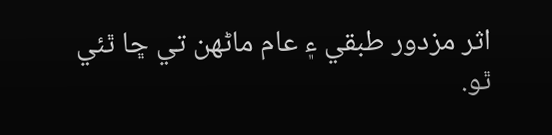اثر مزدور طبقي ۽ عام ماڻهن تي ڇا ٿئي ٿو.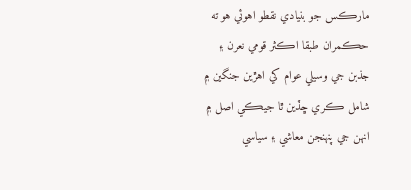مارڪس جو بنيادي نقطو اهوئي هو ته حڪمران طبقا اڪثر قومي نعرن ۽ جذبن جي وسيلي عوام کي اهڙين جنگين ۾ شامل ڪري ڇڏين ٿا جيڪي اصل ۾ انهن جي پنهنجن معاشي ۽ سياسي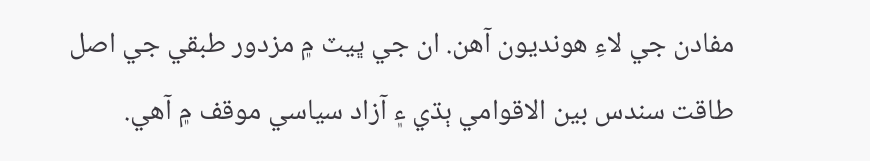مفادن جي لاءِ هونديون آهن. ان جي ڀيٽ ۾ مزدور طبقي جي اصل طاقت سندس بين الاقوامي ٻڌي ۽ آزاد سياسي موقف ۾ آهي.